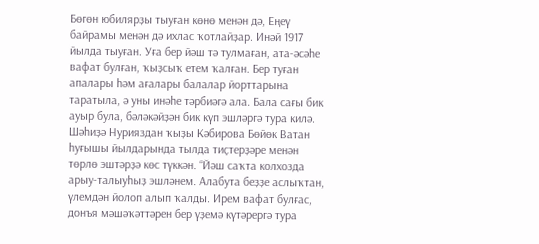Бөгөн юбилярҙы тыуған көнө менән дә, Еңеү байрамы менән дә ихлас ҡотлайҙар. Инәй 1917 йылда тыуған. Уға бер йәш тә тулмаған, ата-әсәһе вафат булған, ҡыҙсыҡ етем ҡалған. Бер туған апалары һәм ағалары балалар йорттарына таратыла, ә уны инәһе тәрбиәгә ала. Бала сағы бик ауыр була, бәләкәйҙән бик күп эшләргә тура килә. Шәһиҙә Нурияздан ҡыҙы Кәбирова Бөйөк Ватан һуғышы йылдарында тылда тиҫтерҙәре менән төрлө эштәрҙә көс түккән. “Йәш саҡта колхозда арыу-талыуһыҙ эшләнем. Алабута беҙҙе аслыҡтан, үлемдән йолоп алып ҡалды. Ирем вафат булғас, донъя мәшәҡәттәрен бер үҙемә күтәрергә тура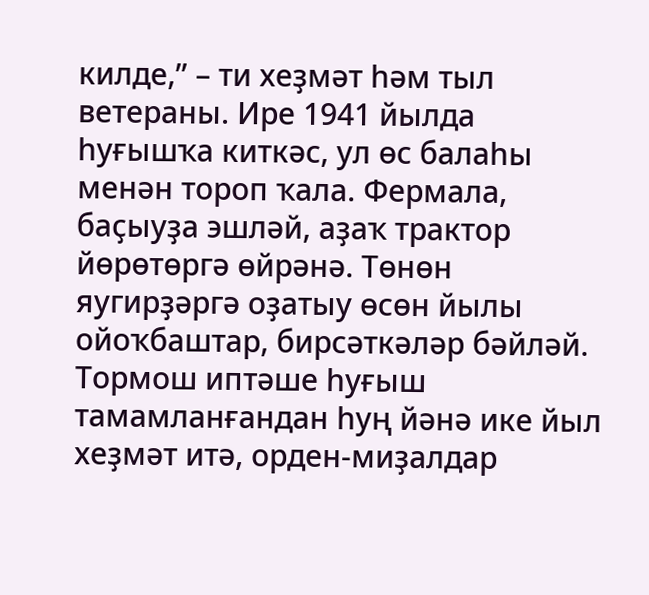килде,” – ти хеҙмәт һәм тыл ветераны. Ире 1941 йылда һуғышҡа киткәс, ул өс балаһы менән тороп ҡала. Фермала, баҫыуҙа эшләй, аҙаҡ трактор йөрөтөргә өйрәнә. Төнөн яугирҙәргә оҙатыу өсөн йылы ойоҡбаштар, бирсәткәләр бәйләй. Тормош иптәше һуғыш тамамланғандан һуң йәнә ике йыл хеҙмәт итә, орден-миҙалдар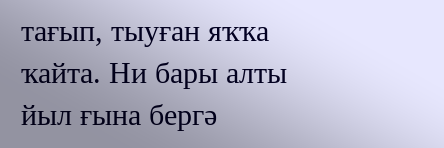тағып, тыуған яҡҡа ҡайта. Ни бары алты йыл ғына бергә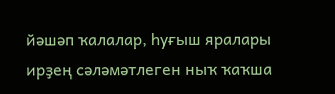йәшәп ҡалалар, һуғыш яралары ирҙең сәләмәтлеген ныҡ ҡаҡша